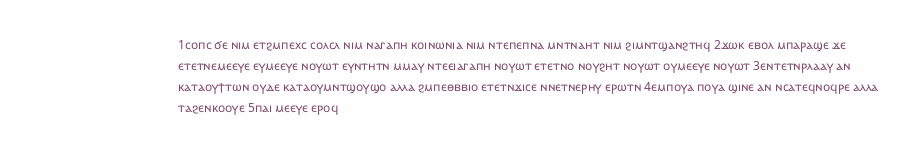1ⲥⲟⲡⲥ ϭⲉ ⲛⲓⲙ ⲉⲧϩⲙⲡⲉⲭⲥ ⲥⲟⲗⲥⲗ ⲛⲓⲙ ⲛⲁⲅⲁⲡⲏ ⲕⲟⲓⲛⲱⲛⲓⲁ ⲛⲓⲙ ⲛⲧⲉⲡⲉⲡⲛⲁ ⲙⲛⲧⲛⲁⲏⲧ ⲛⲓⲙ ϩⲓⲙⲛⲧϣⲁⲛϩⲧⲏϥ 2ϫⲱⲕ ⲉⲃⲟⲗ ⲙⲡⲁⲣⲁϣⲉ ϫⲉ ⲉⲧⲉⲧⲛⲉⲙⲉⲉⲩⲉ ⲉⲩⲙⲉⲉⲩⲉ ⲛⲟⲩⲱⲧ ⲉⲩⲛⲧⲏⲧⲛ ⲙⲙⲁⲩ ⲛⲧⲉⲉⲓⲁⲅⲁⲡⲏ ⲛⲟⲩⲱⲧ ⲉⲧⲉⲧⲛⲟ ⲛⲟⲩϩⲏⲧ ⲛⲟⲩⲱⲧ ⲟⲩⲙⲉⲉⲩⲉ ⲛⲟⲩⲱⲧ 3ⲉⲛⲧⲉⲧⲛⲣⲗⲁⲁⲩ ⲁⲛ ⲕⲁⲧⲁⲟⲩϯⲧⲱⲛ ⲟⲩⲇⲉ ⲕⲁⲧⲁⲟⲩⲙⲛⲧϣⲟⲩϣⲟ ⲁⲗⲗⲁ ϩⲙⲡⲉⲑⲃⲃⲓⲟ ⲉⲧⲉⲧⲛϫⲓⲥⲉ ⲛⲛⲉⲧⲛⲉⲣⲏⲩ ⲉⲣⲱⲧⲛ 4ⲉⲙⲡⲟⲩⲁ ⲡⲟⲩⲁ ϣⲓⲛⲉ ⲁⲛ ⲛⲥⲁⲧⲉϥⲛⲟϥⲣⲉ ⲁⲗⲗⲁ ⲧⲁϩⲉⲛⲕⲟⲟⲩⲉ 5ⲡⲁⲓ ⲙⲉⲉⲩⲉ ⲉⲣⲟϥ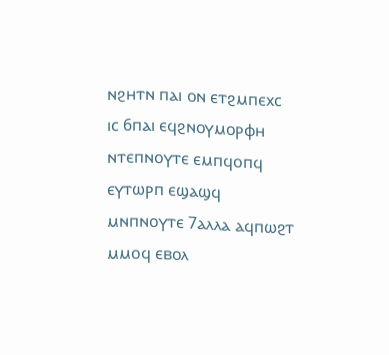ⲛϩⲏⲧⲛ ⲡⲁⲓ ⲟⲛ ⲉⲧϩⲙⲡⲉⲭⲥ ⲓⲥ 6ⲡⲁⲓ ⲉϥϩⲛⲟⲩⲙⲟⲣⲫⲏ ⲛⲧⲉⲡⲛⲟⲩⲧⲉ ⲉⲙⲡϥⲟⲡϥ ⲉⲩⲧⲱⲣⲡ ⲉϣⲁϣϥ ⲙⲛⲡⲛⲟⲩⲧⲉ 7ⲁⲗⲗⲁ ⲁϥⲡⲱϩⲧ ⲙⲙⲟϥ ⲉⲃⲟⲗ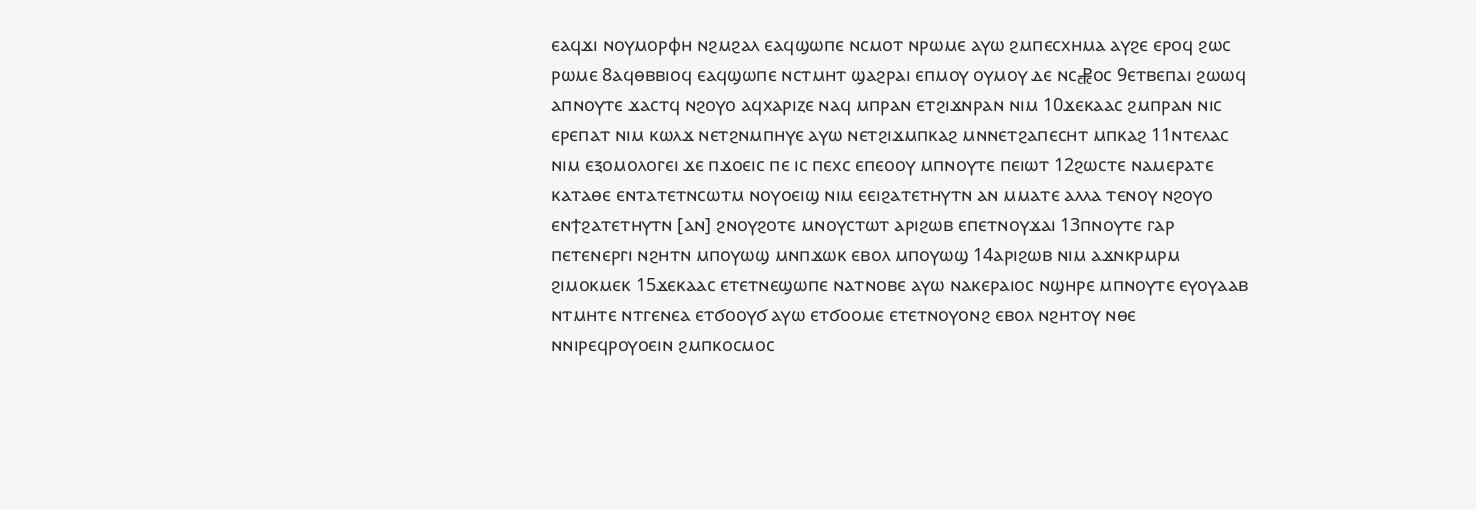ⲉⲁϥϫⲓ ⲛⲟⲩⲙⲟⲣⲫⲏ ⲛϩⲙϩⲁⲗ ⲉⲁϥϣⲱⲡⲉ ⲛⲥⲙⲟⲧ ⲛⲣⲱⲙⲉ ⲁⲩⲱ ϩⲙⲡⲉⲥⲭⲏⲙⲁ ⲁⲩϩⲉ ⲉⲣⲟϥ ϩⲱⲥ ⲣⲱⲙⲉ 8ⲁϥⲑⲃⲃⲓⲟϥ ⲉⲁϥϣⲱⲡⲉ ⲛⲥⲧⲙⲏⲧ ϣⲁϩⲣⲁⲓ ⲉⲡⲙⲟⲩ ⲟⲩⲙⲟⲩ ⲇⲉ ⲛⲥ⳧ⲟⲥ 9ⲉⲧⲃⲉⲡⲁⲓ ϩⲱⲱϥ ⲁⲡⲛⲟⲩⲧⲉ ϫⲁⲥⲧϥ ⲛϩⲟⲩⲟ ⲁϥⲭⲁⲣⲓⲍⲉ ⲛⲁϥ ⲙⲡⲣⲁⲛ ⲉⲧϩⲓϫⲛⲣⲁⲛ ⲛⲓⲙ 10ϫⲉⲕⲁⲁⲥ ϩⲙⲡⲣⲁⲛ ⲛⲓⲥ ⲉⲣⲉⲡⲁⲧ ⲛⲓⲙ ⲕⲱⲗϫ ⲛⲉⲧϩⲛⲙⲡⲏⲩⲉ ⲁⲩⲱ ⲛⲉⲧϩⲓϫⲙⲡⲕⲁϩ ⲙⲛⲛⲉⲧϩⲁⲡⲉⲥⲏⲧ ⲙⲡⲕⲁϩ 11ⲛⲧⲉⲗⲁⲥ ⲛⲓⲙ ⲉⲝⲟⲙⲟⲗⲟⲅⲉⲓ ϫⲉ ⲡϫⲟⲉⲓⲥ ⲡⲉ ⲓⲥ ⲡⲉⲭⲥ ⲉⲡⲉⲟⲟⲩ ⲙⲡⲛⲟⲩⲧⲉ ⲡⲉⲓⲱⲧ 12ϩⲱⲥⲧⲉ ⲛⲁⲙⲉⲣⲁⲧⲉ ⲕⲁⲧⲁⲑⲉ ⲉⲛⲧⲁⲧⲉⲧⲛⲥⲱⲧⲙ ⲛⲟⲩⲟⲉⲓϣ ⲛⲓⲙ ⲉⲉⲓϩⲁⲧⲉⲧⲏⲩⲧⲛ ⲁⲛ ⲙⲙⲁⲧⲉ ⲁⲗⲗⲁ ⲧⲉⲛⲟⲩ ⲛϩⲟⲩⲟ ⲉⲛϯϩⲁⲧⲉⲧⲏⲩⲧⲛ [ⲁⲛ] ϩⲛⲟⲩϩⲟⲧⲉ ⲙⲛⲟⲩⲥⲧⲱⲧ ⲁⲣⲓϩⲱⲃ ⲉⲡⲉⲧⲛⲟⲩϫⲁⲓ 13ⲡⲛⲟⲩⲧⲉ ⲅⲁⲣ ⲡⲉⲧⲉⲛⲉⲣⲅⲓ ⲛϩⲏⲧⲛ ⲙⲡⲟⲩⲱϣ ⲙⲛⲡϫⲱⲕ ⲉⲃⲟⲗ ⲙⲡⲟⲩⲱϣ 14ⲁⲣⲓϩⲱⲃ ⲛⲓⲙ ⲁϫⲛⲕⲣⲙⲣⲙ ϩⲓⲙⲟⲕⲙⲉⲕ 15ϫⲉⲕⲁⲁⲥ ⲉⲧⲉⲧⲛⲉϣⲱⲡⲉ ⲛⲁⲧⲛⲟⲃⲉ ⲁⲩⲱ ⲛⲁⲕⲉⲣⲁⲓⲟⲥ ⲛϣⲏⲣⲉ ⲙⲡⲛⲟⲩⲧⲉ ⲉⲩⲟⲩⲁⲁⲃ ⲛⲧⲙⲏⲧⲉ ⲛⲧⲅⲉⲛⲉⲁ ⲉⲧϭⲟⲟⲩϭ ⲁⲩⲱ ⲉⲧϭⲟⲟⲙⲉ ⲉⲧⲉⲧⲛⲟⲩⲟⲛϩ ⲉⲃⲟⲗ ⲛϩⲏⲧⲟⲩ ⲛⲑⲉ ⲛⲛⲓⲣⲉϥⲣⲟⲩⲟⲉⲓⲛ ϩⲙⲡⲕⲟⲥⲙⲟⲥ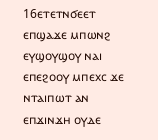16ⲉⲧⲉⲧⲛϭⲉⲉⲧ ⲉⲡϣⲁϫⲉ ⲙⲡⲱⲛϩ ⲉⲩϣⲟⲩϣⲟⲩ ⲛⲁⲓ ⲉⲡⲉϩⲟⲟⲩ ⲙⲡⲉⲭⲥ ϫⲉ ⲛⲧⲁⲓⲡⲱⲧ ⲁⲛ ⲉⲡϫⲓⲛϫⲏ ⲟⲩⲇⲉ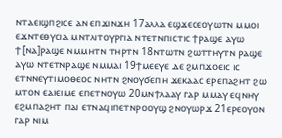ⲛⲧⲁⲉⲓϣⲡϩⲓⲥⲉ ⲁⲛ ⲉⲡϫⲓⲛϫⲏ 17ⲁⲗⲗⲁ ⲉϣϫⲉⲥⲉⲟⲩⲱⲧⲛ ⲙⲙⲟⲓ ⲉϫⲛⲧⲉⲑⲩⲥⲓⲁ ⲙⲛⲧⲗⲓⲧⲟⲩⲣⲅⲓⲁ ⲛⲧⲉⲧⲛⲡⲓⲥⲧⲓⲥ ϯⲣⲁϣⲉ ⲁⲩⲱ ϯ[ⲛⲁ]ⲣⲁϣⲉ ⲛⲙⲙⲏⲧⲛ ⲧⲏⲣⲧⲛ 18ⲛⲧⲱⲧⲛ ϩⲱⲧⲧⲏⲩⲧⲛ ⲣⲁϣⲉ ⲁⲩⲱ ⲛⲧⲉⲧⲛⲣⲁϣⲉ ⲛⲙⲙⲁⲓ 19ϯⲙⲉⲉⲩⲉ ⲇⲉ ϩⲙⲡϫⲟⲉⲓⲥ ⲓⲥ ⲉⲧⲛⲛⲉⲩⲧⲓⲙⲟⲑⲉⲟⲥ ⲛⲏⲧⲛ ϩⲛⲟⲩϭⲉⲡⲏ ϫⲉⲕⲁⲁⲥ ⲉⲣⲉⲡⲁϩⲏⲧ ϩⲱ ⲙⲧⲟⲛ ⲉⲁⲓⲉⲓⲙⲉ ⲉⲡⲉⲧⲛⲟⲩⲱ 20ⲙⲛϯⲗⲁⲁⲩ ⲅⲁⲣ ⲙⲙⲁⲩ ⲉϥⲛⲏⲩ ⲉϩⲙⲡⲁϩⲏⲧ ⲡⲁⲓ ⲉⲧⲛⲁϥⲓⲡⲉⲧⲛⲣⲟⲟⲩϣ ϩⲛⲟⲩⲱⲣϫ 21ⲉⲣⲉⲟⲩⲟⲛ ⲅⲁⲣ ⲛⲓⲙ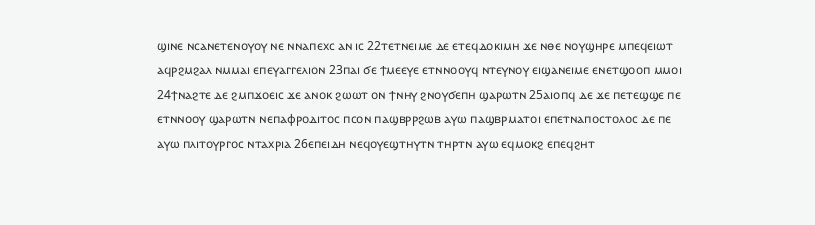ϣⲓⲛⲉ ⲛⲥⲁⲛⲉⲧⲉⲛⲟⲩⲟⲩ ⲛⲉ ⲛⲛⲁⲡⲉⲭⲥ ⲁⲛ ⲓⲥ 22ⲧⲉⲧⲛⲉⲓⲙⲉ ⲇⲉ ⲉⲧⲉϥⲇⲟⲕⲓⲙⲏ ϫⲉ ⲛⲑⲉ ⲛⲟⲩϣⲏⲣⲉ ⲙⲡⲉϥⲉⲓⲱⲧ ⲁϥⲣϩⲙϩⲁⲗ ⲛⲙⲙⲁⲓ ⲉⲡⲉⲩⲁⲅⲅⲉⲗⲓⲟⲛ 23ⲡⲁⲓ ϭⲉ ϯⲙⲉⲉⲩⲉ ⲉⲧⲛⲛⲟⲟⲩϥ ⲛⲧⲉⲩⲛⲟⲩ ⲉⲓϣⲁⲛⲉⲓⲙⲉ ⲉⲛⲉⲧϣⲟⲟⲡ ⲙⲙⲟⲓ 24ϯⲛⲁϩⲧⲉ ⲇⲉ ϩⲙⲡϫⲟⲉⲓⲥ ϫⲉ ⲁⲛⲟⲕ ϩⲱⲱⲧ ⲟⲛ ϯⲛⲏⲩ ϩⲛⲟⲩϭⲉⲡⲏ ϣⲁⲣⲱⲧⲛ 25ⲁⲓⲟⲡϥ ⲇⲉ ϫⲉ ⲡⲉⲧⲉϣϣⲉ ⲡⲉ ⲉⲧⲛⲛⲟⲟⲩ ϣⲁⲣⲱⲧⲛ ⲛⲉⲡⲁⲫⲣⲟⲇⲓⲧⲟⲥ ⲡⲥⲟⲛ ⲡⲁϣⲃⲣⲣϩⲱⲃ ⲁⲩⲱ ⲡⲁϣⲃⲣⲙⲁⲧⲟⲓ ⲉⲡⲉⲧⲛⲁⲡⲟⲥⲧⲟⲗⲟⲥ ⲇⲉ ⲡⲉ ⲁⲩⲱ ⲡⲗⲓⲧⲟⲩⲣⲅⲟⲥ ⲛⲧⲁⲭⲣⲓⲁ 26ⲉⲡⲉⲓⲇⲏ ⲛⲉϥⲟⲩⲉϣⲧⲏⲩⲧⲛ ⲧⲏⲣⲧⲛ ⲁⲩⲱ ⲉϥⲙⲟⲕϩ ⲉⲡⲉϥϩⲏⲧ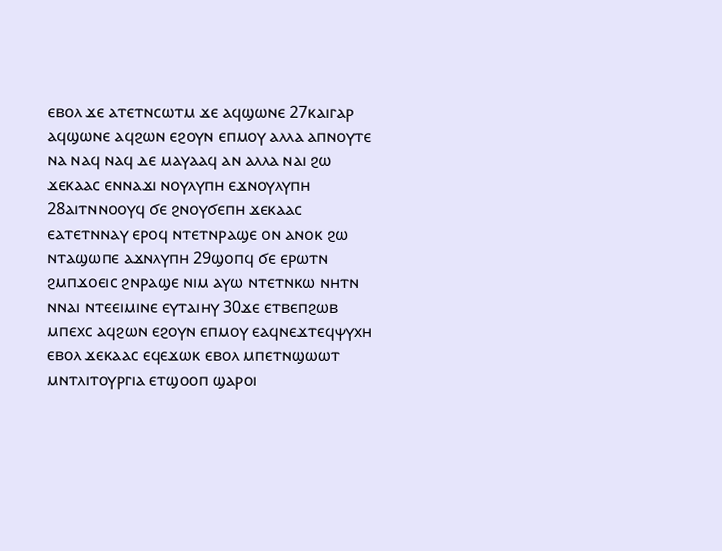ⲉⲃⲟⲗ ϫⲉ ⲁⲧⲉⲧⲛⲥⲱⲧⲙ ϫⲉ ⲁϥϣⲱⲛⲉ 27ⲕⲁⲓⲅⲁⲣ ⲁϥϣⲱⲛⲉ ⲁϥϩⲱⲛ ⲉϩⲟⲩⲛ ⲉⲡⲙⲟⲩ ⲁⲗⲗⲁ ⲁⲡⲛⲟⲩⲧⲉ ⲛⲁ ⲛⲁϥ ⲛⲁϥ ⲇⲉ ⲙⲁⲩⲁⲁϥ ⲁⲛ ⲁⲗⲗⲁ ⲛⲁⲓ ϩⲱ ϫⲉⲕⲁⲁⲥ ⲉⲛⲛⲁϫⲓ ⲛⲟⲩⲗⲩⲡⲏ ⲉϫⲛⲟⲩⲗⲩⲡⲏ 28ⲁⲓⲧⲛⲛⲟⲟⲩϥ ϭⲉ ϩⲛⲟⲩϭⲉⲡⲏ ϫⲉⲕⲁⲁⲥ ⲉⲁⲧⲉⲧⲛⲛⲁⲩ ⲉⲣⲟϥ ⲛⲧⲉⲧⲛⲣⲁϣⲉ ⲟⲛ ⲁⲛⲟⲕ ϩⲱ ⲛⲧⲁϣⲱⲡⲉ ⲁϫⲛⲗⲩⲡⲏ 29ϣⲟⲡϥ ϭⲉ ⲉⲣⲱⲧⲛ ϩⲙⲡϫⲟⲉⲓⲥ ϩⲛⲣⲁϣⲉ ⲛⲓⲙ ⲁⲩⲱ ⲛⲧⲉⲧⲛⲕⲱ ⲛⲏⲧⲛ ⲛⲛⲁⲓ ⲛⲧⲉⲉⲓⲙⲓⲛⲉ ⲉⲩⲧⲁⲓⲏⲩ 30ϫⲉ ⲉⲧⲃⲉⲡϩⲱⲃ ⲙⲡⲉⲭⲥ ⲁϥϩⲱⲛ ⲉϩⲟⲩⲛ ⲉⲡⲙⲟⲩ ⲉⲁϥⲛⲉϫⲧⲉϥⲯⲩⲭⲏ ⲉⲃⲟⲗ ϫⲉⲕⲁⲁⲥ ⲉϥⲉϫⲱⲕ ⲉⲃⲟⲗ ⲙⲡⲉⲧⲛϣⲱⲱⲧ ⲙⲛⲧⲗⲓⲧⲟⲩⲣⲅⲓⲁ ⲉⲧϣⲟⲟⲡ ϣⲁⲣⲟⲓ